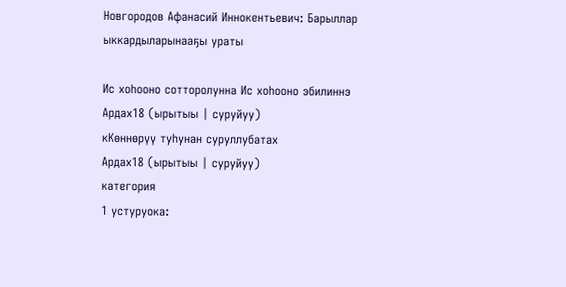Новгородов Афанасий Иннокентьевич: Барыллар ыккардыларынааҕы ураты

Ис хоһооно сотторолунна Ис хоһооно эбилиннэ
Ардах18 (ырытыы | суруйуу)
кКөннөрүү туһунан суруллубатах
Ардах18 (ырытыы | суруйуу)
категория
1 устуруока: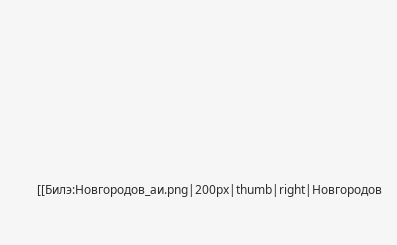[[Билэ:Новгородов_аи.png|200px|thumb|right|Новгородов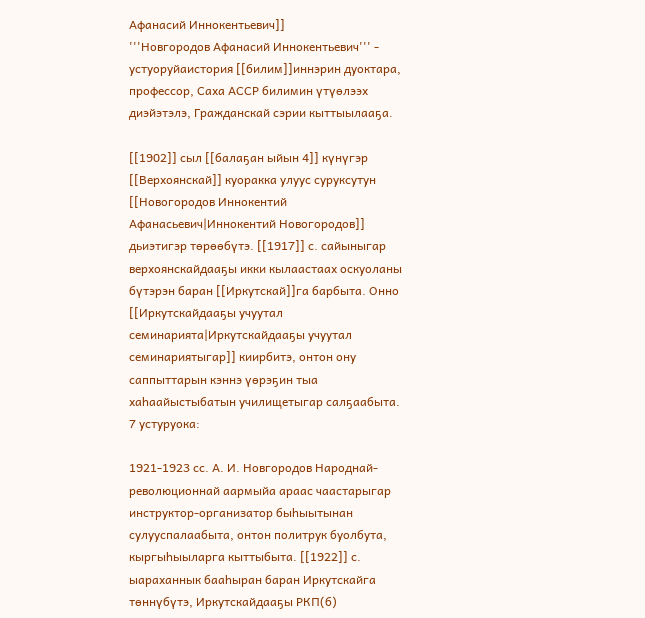Афанасий Иннокентьевич]]
'''Новгородов Афанасий Иннокентьевич''' - устуоруйаистория [[билим]]иннэрин дуоктара, профессор, Саха АССР билимин үтүөлээх диэйэтэлэ, Гражданскай сэрии кыттыылааҕа.

[[1902]] сыл [[балаҕан ыйын 4]] күнүгэр [[Верхоянскай]] куоракка улуус суруксутун [[Новогородов Иннокентий Афанасьевич|Иннокентий Новогородов]] дьиэтигэр төрөөбүтэ. [[1917]] с. сайыныгар верхоянскайдааҕы икки кылаастаах оскуоланы бүтэрэн баран [[Иркутскай]]га барбыта. Онно [[Иркутскайдааҕы учуутал семинарията|Иркутскайдааҕы учуутал семинариятыгар]] киирбитэ, онтон ону саппыттарын кэннэ үөрэҕин тыа хаһаайыстыбатын училищетыгар салҕаабыта.
7 устуруока:

1921-1923 сс. А. И. Новгородов Народнай-революционнай аармыйа араас чаастарыгар инструктор-организатор быһыытынан сулууспалаабыта, онтон политрук буолбута, кыргыһыыларга кыттыбыта. [[1922]] с. ыараханнык бааһыран баран Иркутскайга төннүбүтэ, Иркутскайдааҕы РКП(б)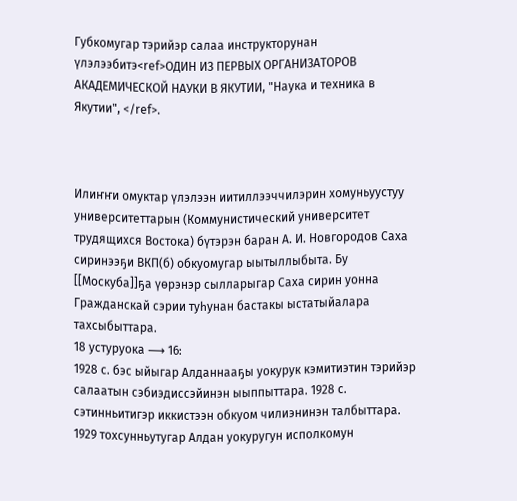Губкомугар тэрийэр салаа инструкторунан үлэлээбитэ<ref>ОДИН ИЗ ПЕРВЫХ ОРГАНИЗАТОРОВ АКАДЕМИЧЕСКОЙ НАУКИ В ЯКУТИИ, "Наука и техника в Якутии", </ref>.



Илиҥҥи омуктар үлэлээн иитиллээччилэрин хомуньуустуу университеттарын (Коммунистический университет трудящихся Востока) бүтэрэн баран А. И. Новгородов Саха сиринээҕи ВКП(б) обкуомугар ыытыллыбыта. Бу [[Москуба]]ҕа үөрэнэр сылларыгар Саха сирин уонна Гражданскай сэрии туһунан бастакы ыстатыйалара тахсыбыттара.
18 устуруока ⟶ 16:
1928 с. бэс ыйыгар Алданнааҕы уокурук кэмитиэтин тэрийэр салаатын сэбиэдиссэйинэн ыыппыттара. 1928 с. сэтинньитигэр иккистээн обкуом чилиэнинэн талбыттара. 1929 тохсунньутугар Алдан уокуругун исполкомун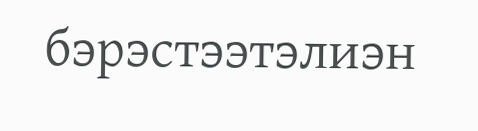бэрэстээтэлиэн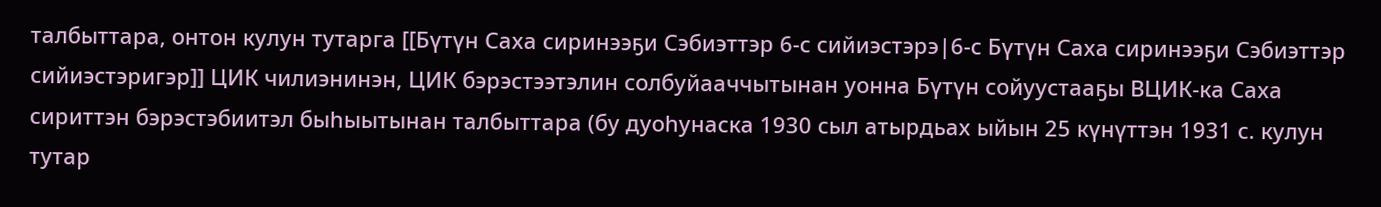талбыттара, онтон кулун тутарга [[Бүтүн Саха сиринээҕи Сэбиэттэр 6-с сийиэстэрэ|6-с Бүтүн Саха сиринээҕи Сэбиэттэр сийиэстэригэр]] ЦИК чилиэнинэн, ЦИК бэрэстээтэлин солбуйааччытынан уонна Бүтүн сойуустааҕы ВЦИК-ка Саха сириттэн бэрэстэбиитэл быһыытынан талбыттара (бу дуоһунаска 1930 сыл атырдьах ыйын 25 күнүттэн 1931 с. кулун тутар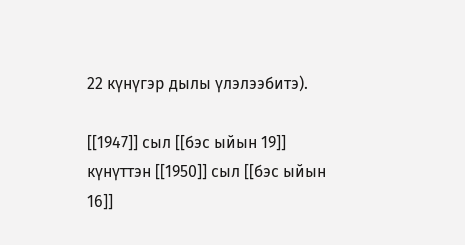22 күнүгэр дылы үлэлээбитэ).

[[1947]] сыл [[бэс ыйын 19]] күнүттэн [[1950]] сыл [[бэс ыйын 16]]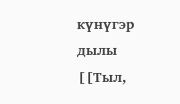күнүгэр дылы [[Тыл,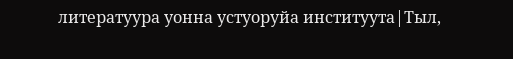литератуура уонна устуоруйа институута|Тыл,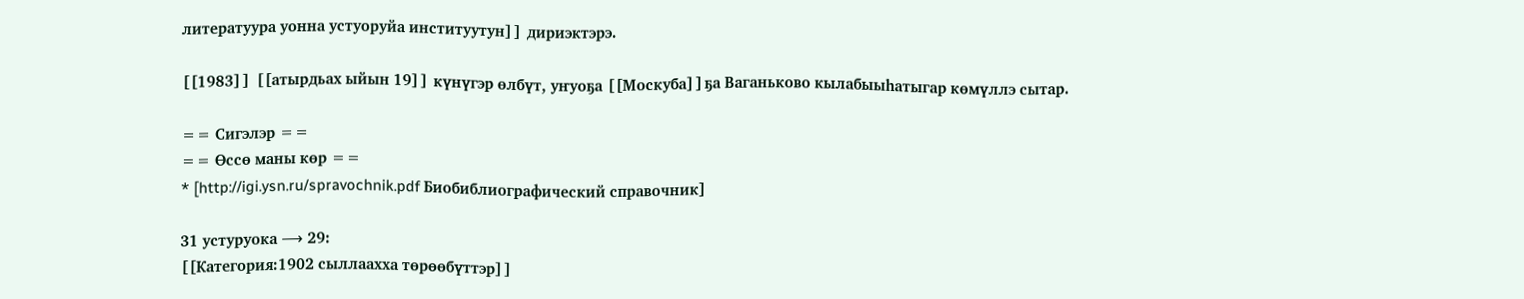литератуура уонна устуоруйа институутун]] дириэктэрэ.

[[1983]] [[атырдьах ыйын 19]] күнүгэр өлбүт, уҥуоҕа [[Москуба]]ҕа Ваганьково кылабыыһатыгар көмүллэ сытар.

== Сигэлэр ==
== Өссө маны көр ==
* [http://igi.ysn.ru/spravochnik.pdf Биобиблиографический справочник]

31 устуруока ⟶ 29:
[[Категория:1902 сыллаахха төрөөбүттэр]]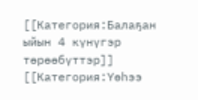[[Категория:Балаҕан ыйын 4 күнүгэр төрөөбүттэр]]
[[Категория:Үөһээ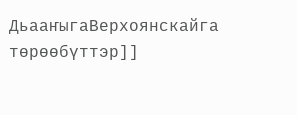ДьааҥыгаВерхоянскайга төрөөбүттэр]]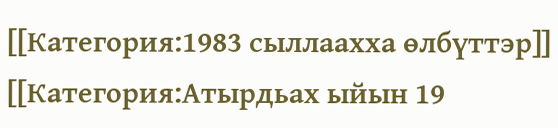[[Категория:1983 сыллаахха өлбүттэр]]
[[Категория:Атырдьах ыйын 19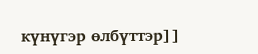күнүгэр өлбүттэр]]